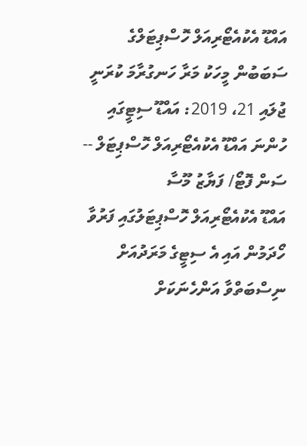އައްޑޫ އެކުއެޓޯރިއަލް ހޮސްޕިޓަލްގެ ސަބަބުން މީހަކު މަރާ ހަނގުރާމަ ކުރަނީ
ޖުލައި 21، 2019: އައްޑޫ ސިޓީގައި ހުންނަ އައްޑޫ އެކުއެޓޯރިއަލް ހޮސްޕިޓަލް -- ސަން ފޮޓޯ/ ފަޔާޒު މޫސާ
އައްޑޫ އެކުއެޓޯރިއަލް ހޮސްޕިޓަލުގައި ފަރުވާ ހޯދަމުން އައި އެ ސިޓީގެ މަރަދުއަށް ނިސްބަތްވާ އަންހެނަކަށް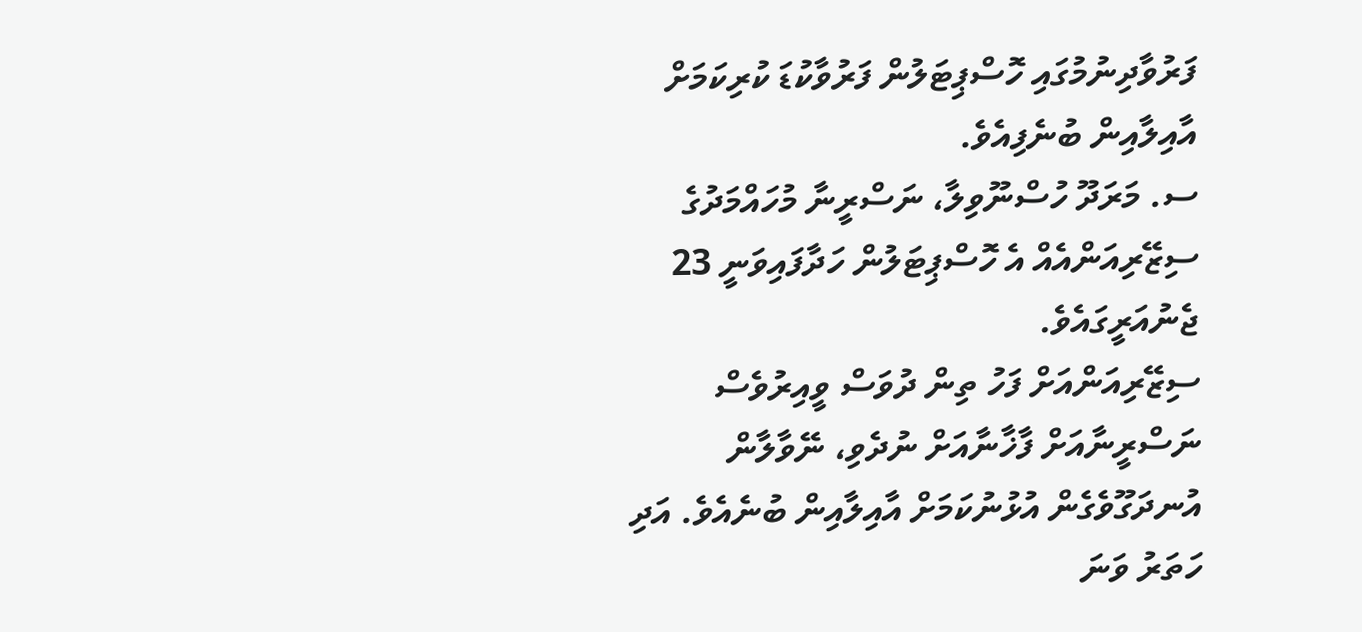ފަރުވާދިނުމުގައި ހޮސްޕިޓަލުން ފަރުވާކުޑަ ކުރިކަމަށް އާއިލާއިން ބުނެފިއެވެ.
ސ. މަރަދޫ ހުސްނޫވިލާ، ނަސްރީނާ މުހައްމަދުގެ ސިޒޭރިއަންއެއް އެ ހޮސްޕިޓަލުން ހަދާފައިވަނީ 23 ޖެނުއަރީގައެވެ.
ސިޒޭރިއަންއަށް ފަހު ތިން ދުވަސް ވީއިރުވެސް ނަސްރީނާއަށް ފާޚާނާއަށް ނުދެވި، ނޭވާލާން އުނދަގޫވެގެން އުޅުނުކަމަށް އާއިލާއިން ބުނެއެވެ. އަދި ހަތަރު ވަނަ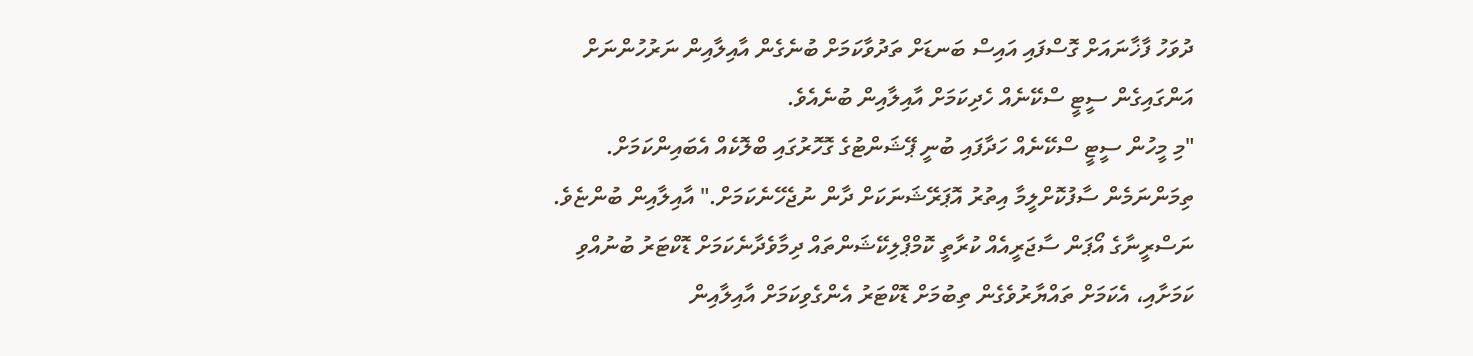ދުވަހު ފާޚާނައަށް ގޮސްފައި އައިސް ބަނޑަށް ތަދުވާކަމަށް ބުނެގެން އާއިލާއިން ނަރުހުންނަށް އަންގައިގެން ސީޓީ ސްކޭނެއް ހެދިކަމަށް އާއިލާއިން ބުނެއެވެ.
"މި މީހުން ސީޓީ ސްކޭނެއް ހަދާފައި ބުނީ ޕޭޝަންޓުގެ ގޮހޮރުގައި ބްލޮކެއް އެބައިންކަމަށް. ތިމަންނަމެން ސާފުކޮށްލީމާ އިތުރު އޮޕަރޭޝަނަކަށް ދާން ނުޖެހޭނެކަމަށް." އާއިލާއިން ބުންޏެވެ.
ނަސްރީނާގެ އޯޕަން ސާޖަރީއެއް ކުރާތީ ކޮމްޕްލިކޭޝަންތައް ދިމާވެދާނެކަމަށް ޑޮކްޓަރު ބުނުއްވި ކަމަށާއި، އެކަމަށް ތައްޔާރުވެގެން ތިބުމަށް ޑޮކްޓަރު އެންގެވިކަމަށް އާއިލާއިން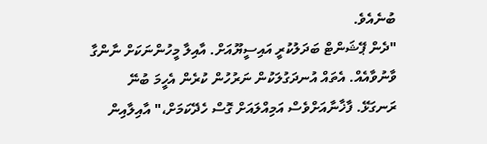ބުނެއެވެ.
"ދެން ޕޭޝަންޓް ބަދަލުކުރީ އައިސީޔޫއަށް. އާއިލާ މީހުންނަކަށް ނާންގާ ވާނުވާއެއް. އެތައް އުނދަގުލަކުން ނަރުހުން ކުރެން އެހީމަ ބުނޭ ރަނގަޅޭ. ފާޚާނާއަށްވެސް އަމިއްލައަށް ގޮސް ހެދޭކަމަށް،" އާއިލާއިން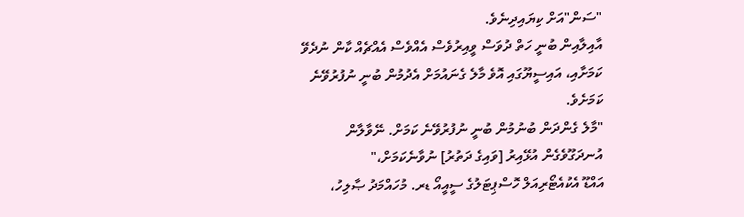"ސަން"އަށް ކިޔައިދިނެވެ.
އާއިލާއިން ބުނީ ހަތް ދުވަސް ވީއިރުވެސް އެއްވެސް އެއްޗެއް ކާން ނުދެވޭ ކަމަށާއި، އައިސީޔޫގައި އޮވެ މާލެ ގެނައުމަށް އެދުމުން ބުނީ ނުފުރުވޭނެ ކަމަށެވެ.
"މާލެ ގެންދަން ބުނުމުން ބުނީ ނުފުރުވޭނެ ކަމަށް. ނޭވާލާން އުނދަގޫވެގެން އުޅޭއިރު [ވައިގެ ދަތުރު] ނުވާނެކަމަށް،"
އައްޑޫ އެކުއެޓޯރިއަލް ހޮސްޕިޓަލުގެ ސީއީއޯ ޑރ. މުހައްމަދު ޞާލިހު،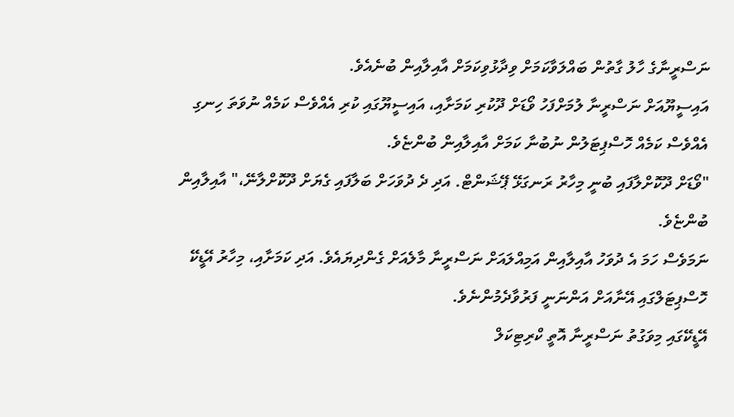ނަސްރީނާގެ ހާލު ގާތުން ބައްލަވާކަމަށް ވިދާޅުވިކަމަށް އާއިލާއިން ބުނެއެވެ.
އައިސީޔޫއަށް ނަސްރީނާ ލުމަށްފަހު ވޯޑަށް ދޫކުރި ކަމަށާއި، އައިސީޔޫގައި ކުރި އެއްވެސް ކަމެއް ނުވަތަ ހިނގި އެއްވެސް ކަމެއް ހޮސްޕިޓަލުން ނުބުނާ ކަމަށް އާއިލާއިން ބުންޏެވެ.
"ވޯޑަށް ދޫކޮށްލާފައި ބުނީ މިހާރު ރަނގަޅޭ ޕޭޝަންޓް. އަދި ދެ ދުވަހަށް ބަލާފައި ގެޔަށް ދޫކޮށްލާނޭ،" އާއިލާއިން ބުންޏެވެ.
ނަމަވެސް ހަމަ އެ ދުވަހު އާއިލާއިން އަމިއްލައަށް ނަސްރީނާ މާލެއަށް ގެންދިޔައެވެ. އަދި ކަމަށާއި، މިހާރު އޭޑީކޭ ހޮސްޕިޓަލްގައި އޭނާއަށް އަންނަނީ ފަރުވާދެމުންނެވެ.
އޭޑީކޭގައި މިވަގުތު ނަސްރީނާ އޮތީ ކްރިޓިކަލް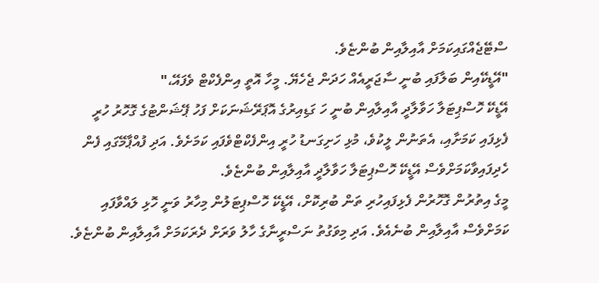ސްޓޭޖެއްގައިކަމަށް އާއިލާއިން ބުންޏެވެ.
"އޭޑީކޭއިން ބަލާފައި ބުނީ ސާޖަރީއެއް ހަދަން ޖެހެޔޭ. މީހާ އޮތީ އިންފެކްޓް ވެފައޭ،"
އޭޑީކޭ ހޮސްޕިޓަލާ ހަވާލާދީ އާއިލާއިން ބުނީ ހަ ގަޑިއިރުގެ އޮޕަރޭޝަނަކަށް ފަހު ޕޭޝަންޓުގެ ގޮހޮރު ހުރީ ފެޅިފައި ކަމަށާއި، އެތަނުން ލީކުވެ، މުޅި ހަށިގަނޑު ހުރީ އިންފެކްޓްވެފައި ކަމަށެވެ. އަދި ފުއްޕާމޭގައި ފެން ހެދިފައިވާކަމަށްވެސް އޭޑީކޭ ހޮސްޕިޓަލާ ހަވާލާދީ އާއިލާއިން ބުންޏެވެ.
މީގެ އިތުރުން ގޮހޮރުން ފެޅިފައިހުރި ތަން ބުރިކޮށް، އޭޑީކޭ ހޮސްޕިޓަލުން މިހާރު ވަނީ ހޮޅި ލައްވާފައި ކަމަށްވެސް އާއިލާއިން ބުނެއެވެ. އަދި މިވަގުތު ނަސްރީނާގެ ހާލު ވަރަށް ދެރަކަމަށް އާއިލާއިން ބުންޏެވެ.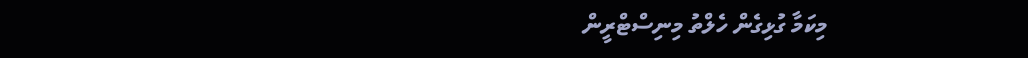މިކަމާ ގުޅިގެން ހެލްތު މިނިސްޓްރީން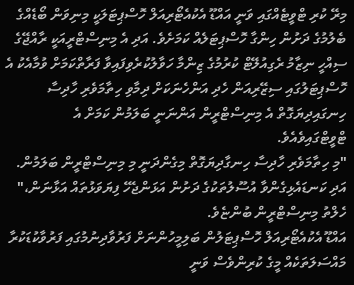މިރޭ ކުރި ޓްވީޓެއްގައި ވަނީ އައްޑޫ އެކުއެޓޯރިއަލް ހޮސްޕިޓަލަކީ މިނިވަން ބޯޑެއްގެ ބެލުމުގެ ދަށުން ހިންގާ ހޮސްޕިޓަލެއް ކަމަށެވެ. އަދި އެ މިނިސްޓްރީއަކީ ރާއްޖޭގެ ސިއްހީ ނިޒާމު ރެގިއުލޭޓް ކުރުމުގެ ޒިންމާ ހަވާލުކުރެވިފައިވާ ފަރާތްކަމަށް ވުމާއެކު އެ ހޮސްޕިޓަލުގައި ސިޒޭރިއަން ހެދި އަންހެނަކަށް ދިމާވި ހިތާމަވެރި ހާދިސާ ހިނގައިދިޔަގޮތް އެ މިނިސްޓްރީން އަންނަނީ ބަލަމުން ކަމަށް އެ ޓްވީޓްގައިވެއެވެ.
"މި ހިތާމަވެރި ހާދިސާ ހިނގާދިޔަގޮތް މިގެންދަނީ މި މިނިސްޓްރީން ބަލަމުން. އަދި ކަނޑައެޅިގެންވާ އުސޫލުތަކުގެ ދަށުން އަޅަންޖެހޭ ފިޔަވަޅުތައް އަޅާނަން،" ހެލްތު މިނިސްޓްރީން ބުންޏެވެ.
އައްޑޫ އެކުއެޓޯރިއަލް ހޮސްޕިޓަލުން ބަލިމީހުންނަށް ފަރުވާދިނުމުގައި ފަރުވާކުޑަކުރާ މައްސަލަތަކެއް މީގެ ކުރިންވެސް ވަނީ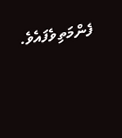ފެންމަތިވެފައެވެ.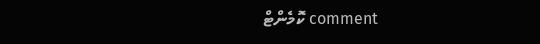comment ކޮމެންޓް